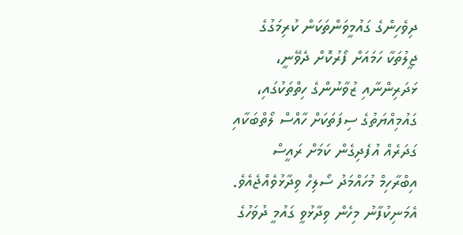ދިވެހިންގެ ގައުމީވަންތަކަން ކުރިމަގުގެ ޖީލުތަކާ ހަމައަށް ފޯރުކޮށް ދެވޭނީ، ޅަދަރިންނާއި ޒުވާނުންގެ ހިތްތަކުގައި، ގައުމިއްޔަތުގެ ސިފަތަކަށް ހާއްސް ލޯތްބަކާއި ގަދަރެއް އުފެދިގެން ކަމަށް ރައީސް އިބްރާހިމް މުހައްމަދު ސޯލިހް ވިދާޅުވެއްޖެއެވެ.
އެމަނިކުފާނު މިހެން ވިދާޅުވީ ގައުމީ ދުވަހުގެ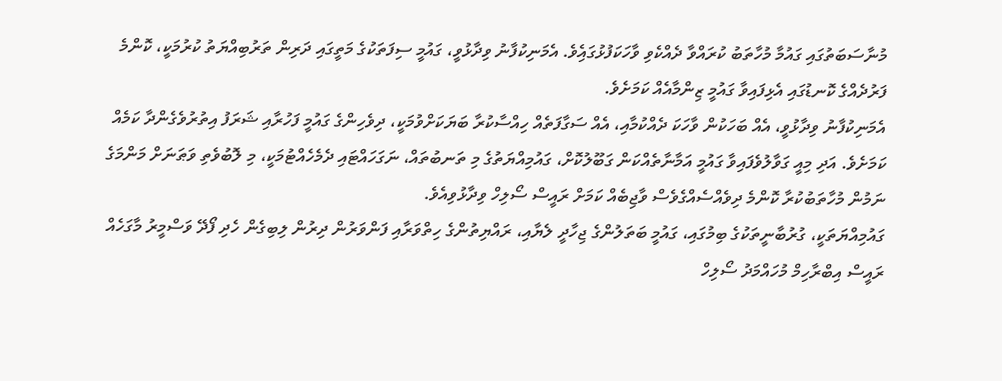މުނާސަބަތުގައި ގައުމާ މުހާތަބު ކުރައްވާ ދެއްކެވި ވާހަކަފުޅުގައިެވެ. އެމަނިކުފާނު ވިދާޅުވީ، ގައުމީ ސިފަތަކުގެ މަތީގައި ދަރިން ތަރުބިއްޔަތު ކުރުމަކީ، ކޮންމެ ފަރުދެއްގެ ކޮނޑުގައި އެޅިފައިވާ ގައުމީ ޒިންމާއެއް ކަމަށެވެ.
އެމަނިކުފާނު ވިދާޅުވީ، އެއް ބަހަކުން ވާހަކަ ދެއްކުމާއި، އެއް ސަގާފަތެއް ހިއްސާކުރާ ބަޔަކަށްވުމަކީ، ދިވެހިންގެ ގައުމީ ފަހުރާއި ޝަރަފު އިތުރުވެގެންދާ ކަމެއް ކަމަށެވެ. އަދި މިއީ ގަވާލުވެފައިވާ ގައުމީ އަމާނާތެއްކަން ގަބޫލުކޮށް، ގައުމިއްޔަތުގެ މި ތަނބުތައް، ނަގަހައްޓައި ދެމެހެއްޓުމަކީ، މި ލޮބުވެތި ވަޠަނަށް މަންމަގެ ނަމުން މުހާތަބުކުރާ ކޮންމެ ދިވެއްސެއްގެވެސް ވާޖިބެއް ކަމަށް ރައީސް ސޯލިހް ވިދާޅުވިއެވެ.
ގައުމިއްޔަތަކީ، ގުރުބާނީތަކުގެ ބިމުގައި، ގައުމީ ބަތަލުންގެ ޖިހާދީ ލެޔާއި، ރައްޔިތުންގެ ހިތްވަރާއި ފަންވަރުން ދިރުން ލިބިގެން ހެދި ފޯދޭ ވަސްމީރު މާގަހެއް
ރައީސް އިބްރާހިމް މުހައްމަދު ސޯލިހް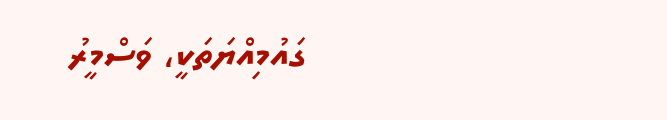ގައުމިއްޔަތަކީ، ވަސްމީރު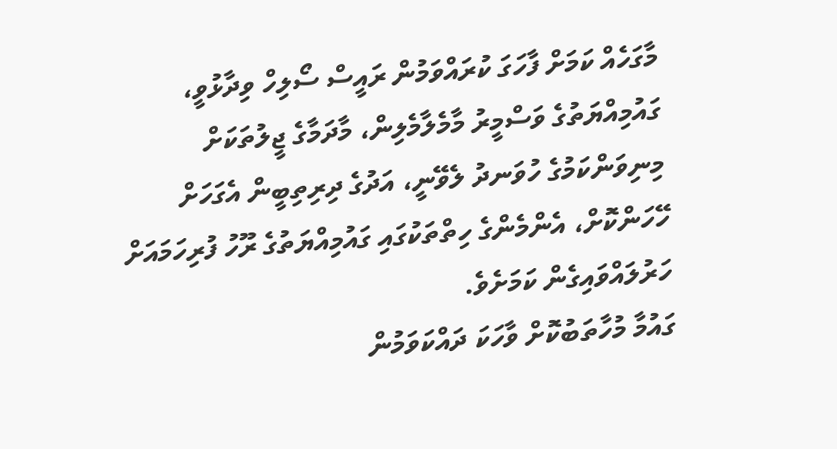މާގަހެއް ކަމަށް ފާހަގަ ކުރައްވަމުން ރައީސް ސޯލިހް ވިދާޅުވީ، ގައުމިއްޔަތުގެ ވަސްމީރު މާމެލާމެލިން، މާދަމާގެ ޖީލުތަކަށް މިނިވަންކަމުގެ ހުވަނދު ލެވޭނީ، އަދުގެ ދިރިތިބީން އެގަހަށް ހޭހަންކޮށް، އެންމެންގެ ހިތްތަކުގައި ގައުމިއްޔަތުގެ ރޫހު ފުރިހަމައަށް ހަރުލައްވައިގެން ކަމަށެވެ.
ގައުމާ މުހާތަބުކޮށް ވާހަކަ ދައްކަވަމުން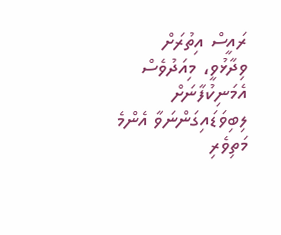ރައީސް އިތުރަށް ވިދާޅުވީ، މިއަދުވެސް އެމަނިކުފާނަށް ލިބިވަޑައިގަންނަވާ އެންމެ މަތިވެރި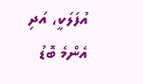އުފަލަކީ، އަދި އެންމެ ބޮޑު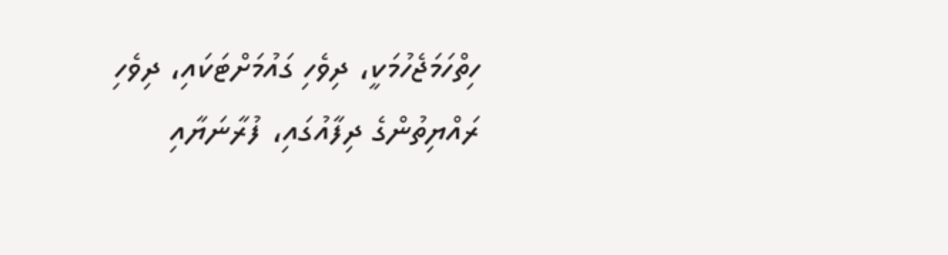ހިތްހަމަޖެހުމަކީ، ދިވެހި ގައުމަށްޓަކައި، ދިވެހި ރައްޔިތުންގެ ދިފާއުގައި، ފުރާނަޔާއި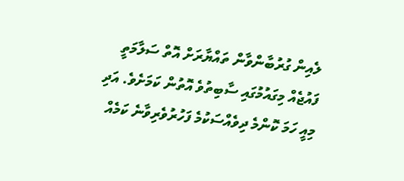ލެއިން ގުރުބާންވާން ތައްޔާރަށް އޮތް ސަލާމަތީ ފައުޖެއް މިގައުމުގައި ސާބިތުވެ އޮތުން ކަމަށެވެ. އަދި މިއީ ހަމަ ކޮންމެ ދިވެއްސަކުމެ ފަހުރުވެރިވާނެ ކަމެއް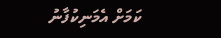ކަމަށް އެމަނިކުފާނު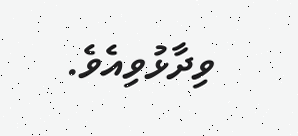ވިދާޅުވިއެވެ.